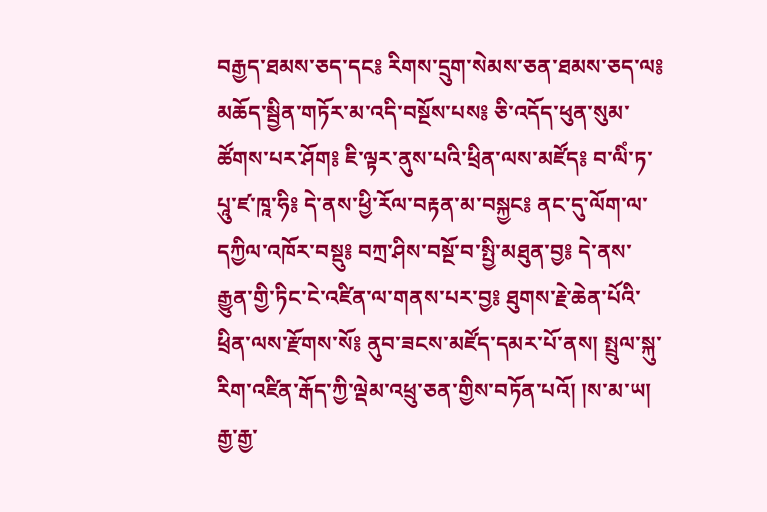བརྒྱད་ཐམས་ཅད་དང༔ རིགས་དྲུག་སེམས་ཅན་ཐམས་ཅད་ལ༔ མཆོད་སྦྱིན་གཏོར་མ་འདི་བསྔོས་པས༔ ཅི་འདོད་ཕུན་སུམ་ཚོགས་པར་ཤོག༔ ཇི་ལྟར་ནུས་པའི་ཕྲིན་ལས་མཛོད༔ བ་ལིཾ་ཏ་པཱུ་ཛ་ཁཱ་ཧི༔ དེ་ནས་ཕྱི་རོལ་བརྟན་མ་བསྐྱང༔ ནང་དུ་ལོག་ལ་དཀྱིལ་འཁོར་བསྡུ༔ བཀྲ་ཤིས་བསྔོ་བ་སྤྱི་མཐུན་བྱ༔ དེ་ནས་རྒྱུན་གྱི་ཏིང་ངེ་འཛིན་ལ་གནས་པར་བྱ༔ ཐུགས་རྗེ་ཆེན་པོའི་ཕྲིན་ལས་རྫོགས་སོ༔ ནུབ་ཟངས་མཛོད་དམར་པོ་ནས། སྤྲུལ་སྐུ་རིག་འཛིན་རྒོད་ཀྱི་ལྡེམ་འཕྲུ་ཅན་གྱིས་བཏོན་པའོ། །ས་མ་ཡ། རྒྱ་རྒྱ་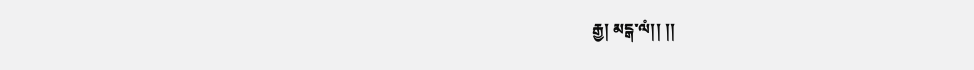རྒྱ། མངྒ་ལཾ།། །།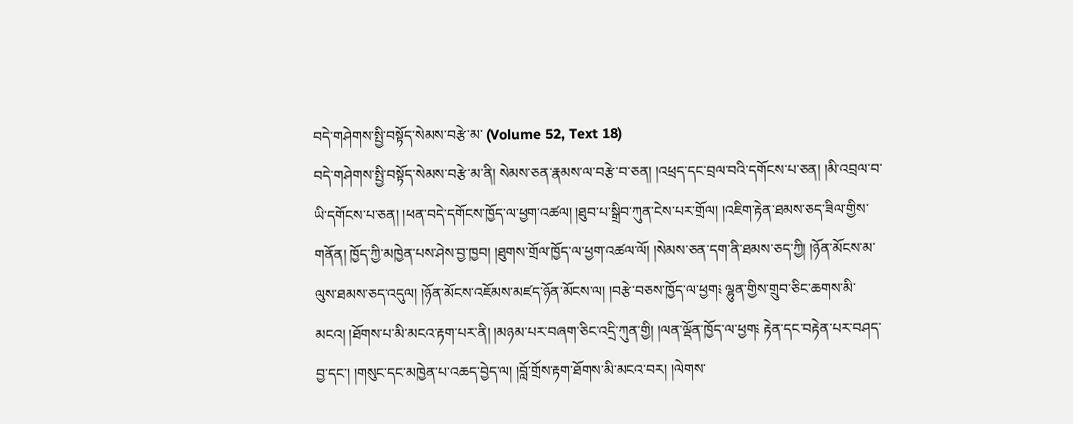བདེ་གཤེགས་སྤྱི་བསྟོད་སེམས་བརྩེ་མ་ (Volume 52, Text 18)
བདེ་གཤེགས་སྤྱི་བསྟོད་སེམས་བརྩེ་མ་ནི། སེམས་ཅན་རྣམས་ལ་བརྩེ་བ་ཅན། །འཕྲད་དང་བྲལ་བའི་དགོངས་པ་ཅན། །མི་འབྲལ་བ་ཡི་དགོངས་པ་ཅན། །ཕན་བདེ་དགོངས་ཁྱོད་ལ་ཕྱག་འཚལ། །ཐུབ་པ་སྒྲིབ་ཀུན་ངེས་པར་གྲོལ། །འཇིག་རྟེན་ཐམས་ཅད་ཟིལ་གྱིས་གནོན། ཁྱོད་ཀྱི་མཁྱེན་པས་ཤེས་བྱ་ཁྱབ། །ཐུགས་གྲོལ་ཁྱོད་ལ་ཕྱག་འཚལ་ལོ། །སེམས་ཅན་དག་ནི་ཐམས་ཅད་ཀྱི། །ཉོན་མོངས་མ་ལུས་ཐམས་ཅད་འདུལ། །ཉོན་མོངས་འཇོམས་མཛད་ཉོན་མོངས་ལ། །བརྩེ་བཅས་ཁྱོད་ལ་ཕྱག༴ ལྷུན་གྱིས་གྲུབ་ཅིང་ཆགས་མི་མངའ། །ཐོགས་པ་མི་མངའ་རྟག་པར་ནི། །མཉམ་པར་བཞག་ཅིང་འདྲི་ཀུན་གྱི། །ལན་ལྡོན་ཁྱོད་ལ་ཕྱག༴ རྟེན་དང་བརྟེན་པར་བཤད་བྱ་དང་། །གསུང་དང་མཁྱེན་པ་འཆད་བྱེད་ལ། །བློ་གྲོས་རྟག་ཐོགས་མི་མངའ་བར། །ལེགས་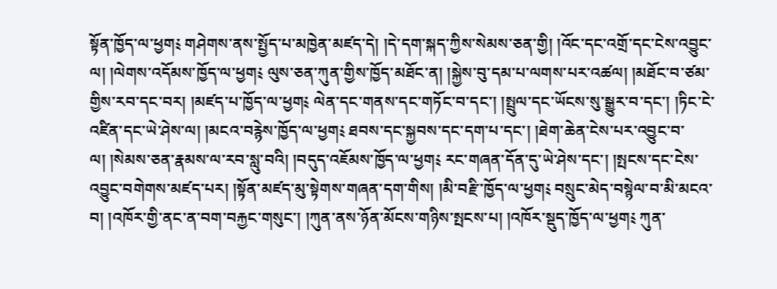སྟོན་ཁྱོད་ལ་ཕྱག༴ གཤེགས་ནས་སྤྱོད་པ་མཁྱེན་མཛད་དེ། །དེ་དག་སྐད་ཀྱིས་སེམས་ཅན་གྱི། །འོང་དང་འགྲོ་དང་ངེས་འབྱུང་ལ། །ལེགས་འདོམས་ཁྱོད་ལ་ཕྱག༴ ལུས་ཅན་ཀུན་གྱིས་ཁྱོད་མཐོང་ན། །སྐྱེས་བུ་དམ་པ་ལགས་པར་འཚལ། །མཐོང་བ་ཙམ་གྱིས་རབ་དང་བར། །མཛད་པ་ཁྱོད་ལ་ཕྱག༴ ལེན་དང་གནས་དང་གཏོང་བ་དང་། །སྤྲུལ་དང་ཡོངས་སུ་སྒྱུར་བ་དང་། །ཏིང་ངེ་འཛིན་དང་ཡེ་ཤེས་ལ། །མངའ་བརྙེས་ཁྱོད་ལ་ཕྱག༴ ཐབས་དང་སྐྱབས་དང་དག་པ་དང་། །ཐེག་ཆེན་ངེས་པར་འབྱུང་བ་ལ། །སེམས་ཅན་རྣམས་ལ་རབ་སླུ་བའི། །བདུད་འཇོམས་ཁྱོད་ལ་ཕྱག༴ རང་གཞན་དོན་དུ་ཡེ་ཤེས་དང་། །སྤངས་དང་ངེས་འབྱུང་བགེགས་མཛད་པར། །སྟོན་མཛད་མུ་སྟེགས་གཞན་དག་གིས། །མི་བརྫི་ཁྱོད་ལ་ཕྱག༴ བསྲུང་མེད་བསྙེལ་བ་མི་མངའ་བ། །འཁོར་གྱི་ནང་ན་བག་བརྐྱང་གསུང་། །ཀུན་ནས་ཉོན་མོངས་གཉིས་སྤངས་པ། །འཁོར་སྡུད་ཁྱོད་ལ་ཕྱག༴ ཀུན་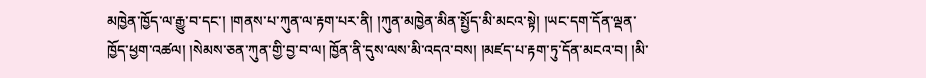མཁྱེན་ཁྱོད་ལ་རྒྱུ་བ་དང་། །གནས་པ་ཀུན་ལ་རྟག་པར་ནི། །ཀུན་མཁྱེན་མིན་སྤྱོད་མི་མངའ་སྟེ། །ཡང་དག་དོན་ལྡན་ཁྱོད་ཕྱག་འཚལ། །སེམས་ཅན་ཀུན་གྱི་བྱ་བ་ལ། ཁྱོན་ནི་དུས་ལས་མི་འདའ་བས། །མཛད་པ་རྟག་ཏུ་དོན་མངའ་བ། །མི་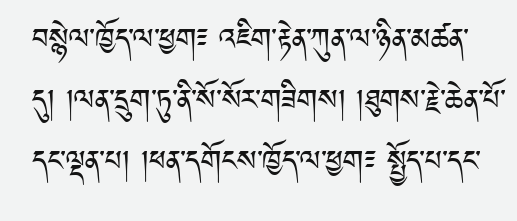བསྙེལ་ཁྱོད་ལ་ཕྱག༴ འཇིག་རྟེན་ཀུན་ལ་ཉིན་མཚན་དུ། །ལན་དྲུག་ཏུ་ནི་སོ་སོར་གཟིགས། །ཐུགས་རྗེ་ཆེན་པོ་དང་ལྡན་པ། །ཕན་དགོངས་ཁྱོད་ལ་ཕྱག༴ སྤྱོད་པ་དང་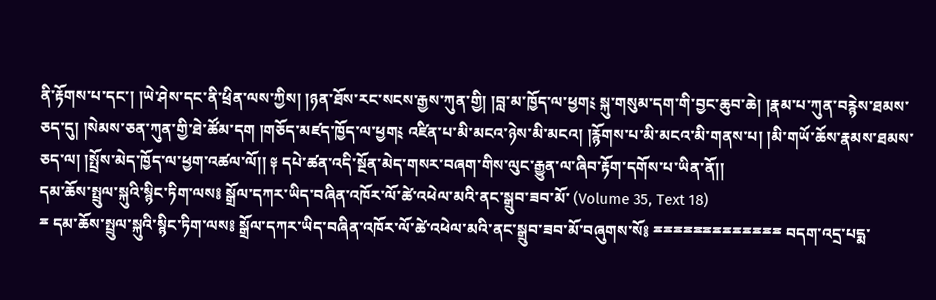ནི་རྟོགས་པ་དང་། །ཡེ་ཤེས་དང་ནི་ཕྲིན་ལས་ཀྱིས། །ཉན་ཐོས་རང་སངས་རྒྱས་ཀུན་གྱི། །བླ་མ་ཁྱོད་ལ་ཕྱག༴ སྐུ་གསུམ་དག་གི་བྱང་ཆུབ་ཆེ། །རྣམ་པ་ཀུན་བརྙེས་ཐམས་ཅད་དུ། །སེམས་ཅན་ཀུན་གྱི་ཐེ་ཚོམ་དག །གཅོད་མཛད་ཁྱོད་ལ་ཕྱག༴ འཛིན་པ་མི་མངའ་ཉེས་མི་མངའ། །རྙོགས་པ་མི་མངའ་མི་གནས་པ། །མི་གཡོ་ཆོས་རྣམས་ཐམས་ཅད་ལ། །སྤྲོས་མེད་ཁྱོད་ལ་ཕྱག་འཚལ་ལོ།། ༈ དཔེ་ཚན་འདི་སྔོན་མེད་གསར་བཞག་གིས་ལུང་རྒྱུན་ལ་ཞིབ་རྟོག་དགོས་པ་ཡིན་ནོ།།
དམ་ཆོས་སྤྲུལ་སྐུའི་སྙིང་ཏིག་ལས༔ སྒྲོལ་དཀར་ཡིད་བཞིན་འཁོར་ལོ་ཚེ་འཕེལ་མའི་ནང་སྒྲུབ་ཟབ་མོ་ (Volume 35, Text 18)
ྈ དམ་ཆོས་སྤྲུལ་སྐུའི་སྙིང་ཏིག་ལས༔ སྒྲོལ་དཀར་ཡིད་བཞིན་འཁོར་ལོ་ཚེ་འཕེལ་མའི་ནང་སྒྲུབ་ཟབ་མོ་བཞུགས་སོ༔ ྈྈྈྈྈྈྈྈྈྈྈྈྈ བདག་འདྲ་པདྨ་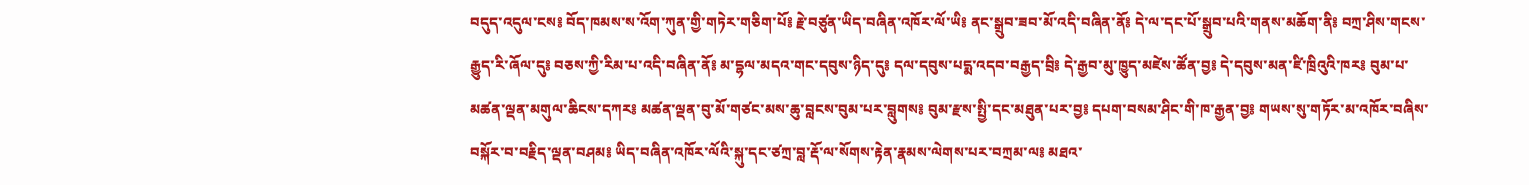བདུད་འདུལ་ངས༔ བོད་ཁམས་ས་འོག་ཀུན་གྱི་གཏེར་གཅིག་པོ༔ རྗེ་བཙུན་ཡིད་བཞིན་འཁོར་ལོ་ཡི༔ ནང་སྒྲུབ་ཟབ་མོ་འདི་བཞིན་ནོ༔ དེ་ལ་དང་པོ་སྒྲུབ་པའི་གནས་མཆོག་ནི༔ བཀྲ་ཤིས་གངས་རྒྱུད་རི་ཞོལ་དུ༔ བཅས་ཀྱི་རིམ་པ་འདི་བཞིན་ནོ༔ མ་དྷལ་མདའ་གང་དབུས་ཉིད་དུ༔ དལ་དབུས་པདྨ་འདབ་བརྒྱད་བྲི༔ དེ་རྒྱབ་མུ་ཁྱུད་མཛེས་ཚོན་བྱ༔ དེ་དབུས་མན་ཛི་ཁྲིའུའི་ཁར༔ བུམ་པ་མཚན་ལྡན་མགུལ་ཆིངས་དཀར༔ མཚན་ལྡན་བུ་མོ་གཙང་མས་ཆུ་བླངས་བུམ་པར་བླུགས༔ བུམ་རྫས་སྤྱི་དང་མཐུན་པར་བྱ༔ དཔག་བསམ་ཤིང་གི་ཁ་རྒྱན་བྱ༔ གཡས་སུ་གཏོར་མ་འཁོར་བཞིས་བསྐོར་བ་བརྗིད་ལྡན་བཤམ༔ ཡིད་བཞིན་འཁོར་ལོའི་སྐུ་དང་ཙཀྲ་བླ་རྡོ་ལ་སོགས་རྟེན་རྣམས་ལེགས་པར་བཀྲམ་ལ༔ མཐའ་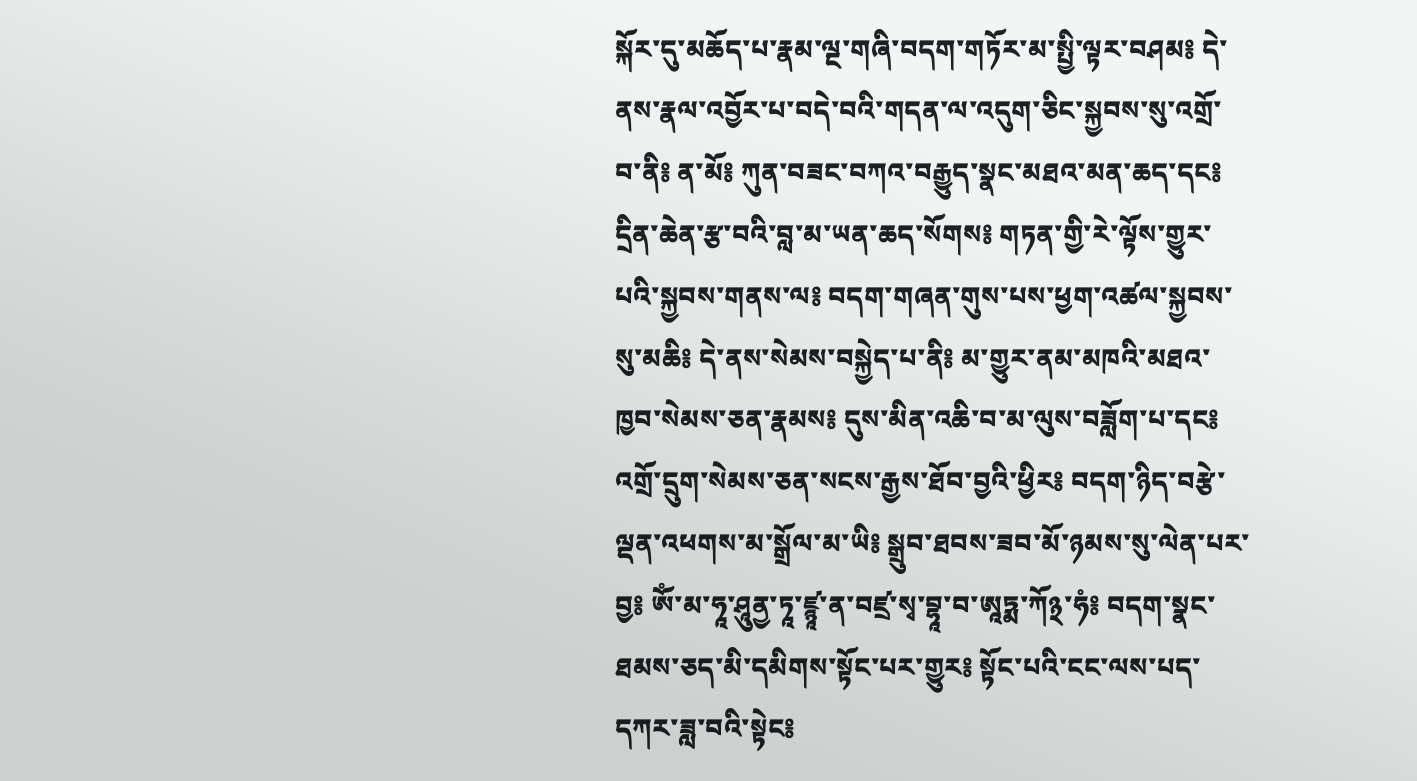སྐོར་དུ་མཆོད་པ་རྣམ་ལྔ་གཞི་བདག་གཏོར་མ་སྤྱི་ལྟར་བཤམ༔ དེ་ནས་རྣལ་འབྱོར་པ་བདེ་བའི་གདན་ལ་འདུག་ཅིང་སྐྱབས་སུ་འགྲོ་བ་ནི༔ ན་མོ༔ ཀུན་བཟང་བཀའ་བརྒྱུད་སྣང་མཐའ་མན་ཆད་དང༔ དྲིན་ཆེན་རྩ་བའི་བླ་མ་ཡན་ཆད་སོགས༔ གཏན་གྱི་རེ་ལྟོས་གྱུར་པའི་སྐྱབས་གནས་ལ༔ བདག་གཞན་གུས་པས་ཕྱག་འཚལ་སྐྱབས་སུ་མཆི༔ དེ་ནས་སེམས་བསྐྱེད་པ་ནི༔ མ་གྱུར་ནམ་མཁའི་མཐའ་ཁྱབ་སེམས་ཅན་རྣམས༔ དུས་མིན་འཆི་བ་མ་ལུས་བཟློག་པ་དང༔ འགྲོ་དྲུག་སེམས་ཅན་སངས་རྒྱས་ཐོབ་བྱའི་ཕྱིར༔ བདག་ཉིད་བརྩེ་ལྡན་འཕགས་མ་སྒྲོལ་མ་ཡི༔ སྒྲུབ་ཐབས་ཟབ་མོ་ཉམས་སུ་ལེན་པར་བྱ༔ ཨོཾ་མ་ཧཱ་ཤཱུནྱ་ཏཱ་ཛྙཱ་ན་བཛྲ་སྭ་བྷཱ་བ་ཨཱཏྨ་ཀོ྅་ཧཾ༔ བདག་སྣང་ཐམས་ཅད་མི་དམིགས་སྟོང་པར་གྱུར༔ སྟོང་པའི་ངང་ལས་པད་དཀར་ཟླ་བའི་སྟེང༔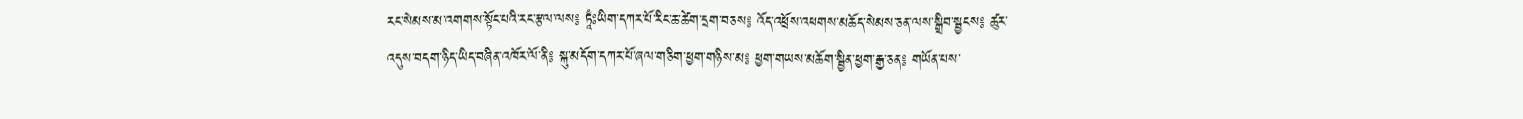རང་སེམས་མ་འགགས་སྟོང་པའི་རང་རྩལ་ལས༔ ཏཱྃཿཡིག་དཀར་པོ་རིང་ཆ་ཚེག་དྲག་བཅས༔ འོད་འཕྲོས་འཕགས་མཆོད་སེམས་ཅན་ལས་སྒྲིབ་སྦྱངས༔ ཚུར་འདུས་བདག་ཉིད་ཡིད་བཞིན་འཁོར་ལོ་ནི༔ སྐུ་མདོག་དཀར་པོ་ཞལ་གཅིག་ཕྱག་གཉིས་མ༔ ཕྱག་གཡས་མཆོག་སྦྱིན་ཕྱག་རྒྱ་ཅན༔ གཡོན་པས་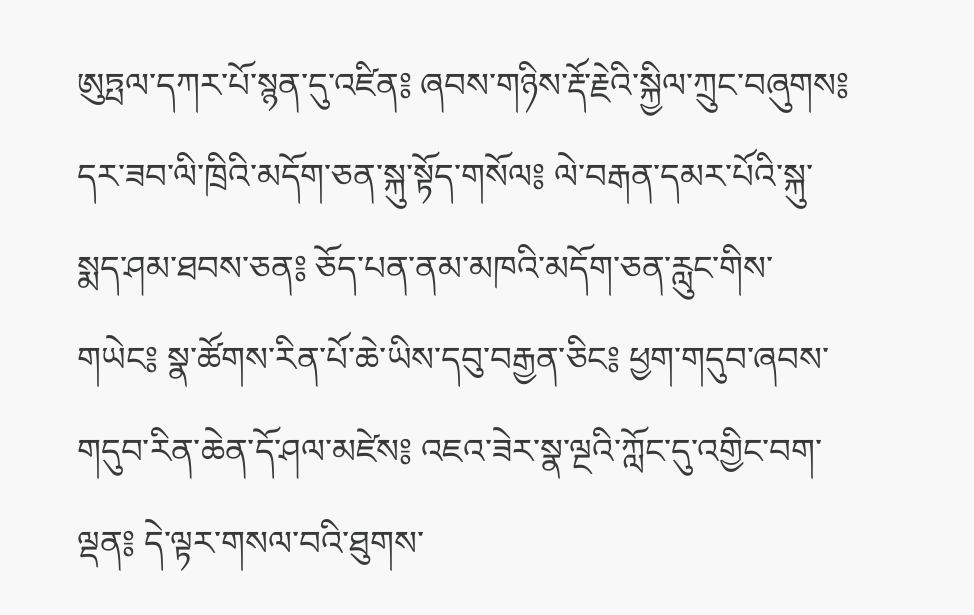ཨུཏྤལ་དཀར་པོ་སྙན་དུ་འཛིན༔ ཞབས་གཉིས་རྡོ་རྗེའི་སྐྱིལ་ཀྲུང་བཞུགས༔ དར་ཟབ་ལི་ཁྲིའི་མདོག་ཅན་སྐུ་སྟོད་གསོལ༔ ལེ་བརྒན་དམར་པོའི་སྐུ་སྨད་ཤམ་ཐབས་ཅན༔ ཅོད་པན་ནམ་མཁའི་མདོག་ཅན་རླུང་གིས་གཡེང༔ སྣ་ཚོགས་རིན་པོ་ཆེ་ཡིས་དབུ་བརྒྱན་ཅིང༔ ཕྱག་གདུབ་ཞབས་གདུབ་རིན་ཆེན་དོ་ཤལ་མཛེས༔ འཇའ་ཟེར་སྣ་ལྔའི་ཀློང་དུ་འགྱིང་བག་ལྡན༔ དེ་ལྟར་གསལ་བའི་ཐུགས་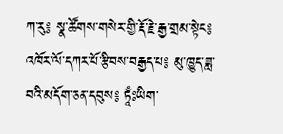ཀ་རུ༔ སྣ་ཚོགས་གསེར་གྱི་རྡོ་རྗེ་རྒྱ་གྲམ་སྟེང༔ འཁོར་ལོ་དཀར་པོ་རྩིབས་བརྒྱད་པ༔ མུ་ཁྱུད་ཟླ་བའི་མདོག་ཅན་དབུས༔ ཏཱྃཿཡིག་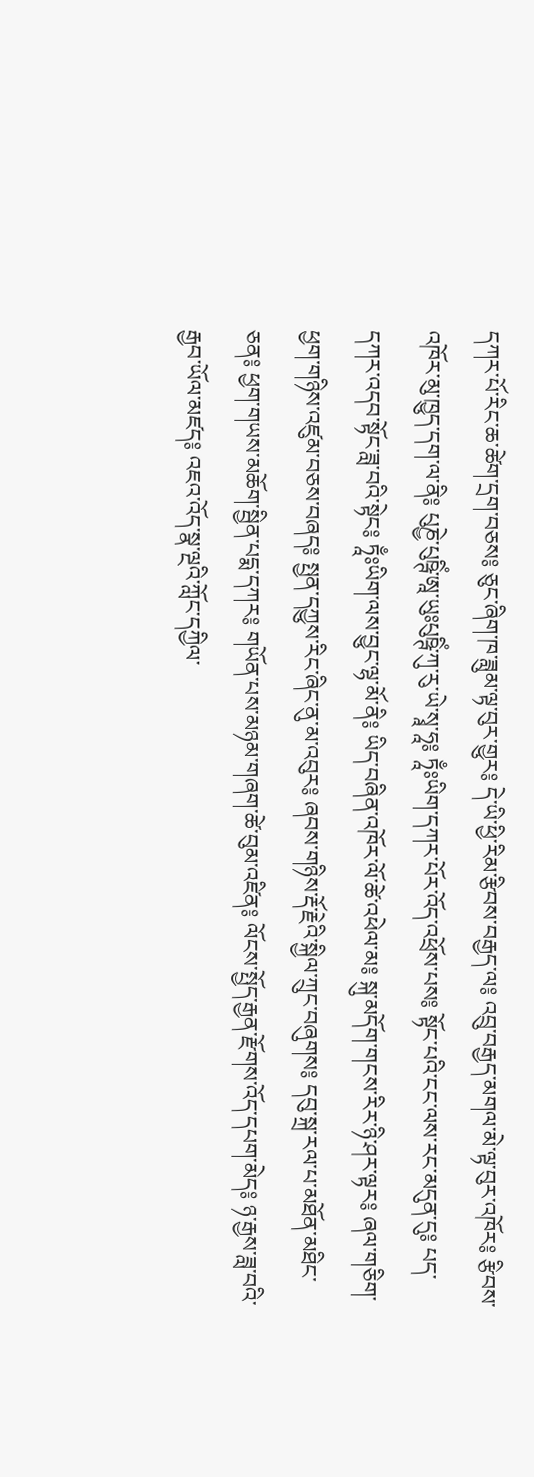དཀར་པོ་རིང་ཆ་ཚེག་དྲག་བཅས༔ ཅུང་ཞིག་ཁ་ཟླུམ་ལྟ་བུར་གྱུར༔ དེ་ཡི་ཕྱི་རིམ་རྩིབས་བརྒྱད་ལ༔ འབྲུ་བརྒྱད་མགལ་མེ་ལྟ་བུར་འཁོར༔ རྩིབས་འཁོར་མུ་ཁྱུད་དག་ལ་ནི༔ པུཎྱེ་པུཥྚིཾ་ཨཱ་ཡུཿཔུཥྚིཾ་ཀུ་རུ་ཡེ་སྭཱ་ཧཱ༔ ཏཱྃཿཡིག་དཀར་པོར་འོད་འཕྲོས་པས༔ སྟོང་པའི་ངང་ལས་རང་མདུན་དུ༔ པད་དཀར་འདབ་སྟོང་ཟླ་བའི་སྟེང༔ ཏཱྃཿཡིག་ལས་བྱུང་ལྷ་མོ་ནི༔ ཡིད་བཞིན་འཁོར་ལོ་ཚེ་འཕེལ་མ༔ སྐུ་མདོག་གངས་རིར་ཉི་ཤར་ལྟར༔ ཞལ་གཅིག་ཕྱག་གཉིས་འཛུམ་བཅས་བཞད༔ སྤྱན་དཀྱུས་རིང་ཞིང་ནུ་མ་འབུར༔ ཞབས་གཉིས་རྡོ་རྗེའི་སྐྱིལ་ཀྲུང་བཞུགས༔ དབུ་སྐྲ་རལ་པ་མཐོན་མཐིང་ཅན༔ ཕྱག་གཡས་མཆོག་སྦྱིན་པདྨ་དཀར༔ གཡོན་པས་མཉམ་གཞག་ཚེ་བུམ་འཛིན༔ ལོངས་སྤྱོད་རྒྱན་རྫོགས་འོད་དཔག་མེད༔ ཉ་རྒྱས་ཟླ་བའི་རྒྱབ་ཡོལ་མཛད༔ འཇའ་འོད་སྣ་ལྔའི་ཀློང་དཀྱིལ་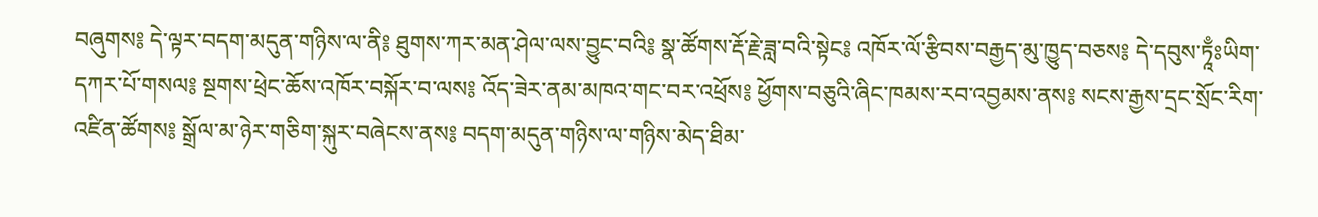བཞུགས༔ དེ་ལྟར་བདག་མདུན་གཉིས་ལ་ནི༔ ཐུགས་ཀར་མན་ཤེལ་ལས་བྱུང་བའི༔ སྣ་ཚོགས་རྡོ་རྗེ་ཟླ་བའི་སྟེང༔ འཁོར་ལོ་རྩིབས་བརྒྱད་མུ་ཁྱུད་བཅས༔ དེ་དབུས་ཏཱྃཿཡིག་དཀར་པོ་གསལ༔ སྔགས་ཕྲེང་ཆོས་འཁོར་བསྐོར་བ་ལས༔ འོད་ཟེར་ནམ་མཁའ་གང་བར་འཕྲོས༔ ཕྱོགས་བཅུའི་ཞིང་ཁམས་རབ་འབྱམས་ནས༔ སངས་རྒྱས་དྲང་སྲོང་རིག་འཛིན་ཚོགས༔ སྒྲོལ་མ་ཉེར་གཅིག་སྐུར་བཞེངས་ནས༔ བདག་མདུན་གཉིས་ལ་གཉིས་མེད་ཐིམ་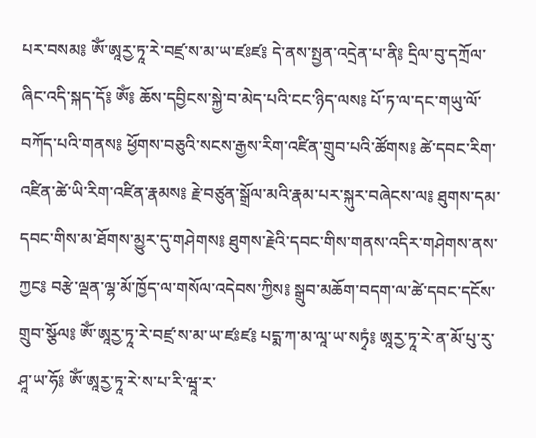པར་བསམ༔ ཨོཾ་ཨཱརྱ་ཏཱ་རེ་བཛྲ་ས་མ་ཡ་ཛཿཛ༔ དེ་ནས་སྤྱན་འདྲེན་པ་ནི༔ དྲིལ་བུ་དཀྲོལ་ཞིང་འདི་སྐད་དོ༔ ཨོཾ༔ ཆོས་དབྱིངས་སྐྱེ་བ་མེད་པའི་ངང་ཉིད་ལས༔ པོ་ཏ་ལ་དང་གཡུ་ལོ་བཀོད་པའི་གནས༔ ཕྱོགས་བཅུའི་སངས་རྒྱས་རིག་འཛིན་གྲུབ་པའི་ཚོགས༔ ཚེ་དབང་རིག་འཛིན་ཚེ་ཡི་རིག་འཛིན་རྣམས༔ རྗེ་བཙུན་སྒྲོལ་མའི་རྣམ་པར་སྐུར་བཞེངས་ལ༔ ཐུགས་དམ་དབང་གིས་མ་ཐོགས་མྱུར་དུ་གཤེགས༔ ཐུགས་རྗེའི་དབང་གིས་གནས་འདིར་གཤེགས་ནས་ཀྱང༔ བརྩེ་ལྡན་ལྷ་མོ་ཁྱོད་ལ་གསོལ་འདེབས་ཀྱིས༔ སྒྲུབ་མཆོག་བདག་ལ་ཚེ་དབང་དངོས་གྲུབ་སྩོལ༔ ཨོཾ་ཨཱརྱ་ཏཱ་རེ་བཛྲ་ས་མ་ཡ་ཛཿཛ༔ པདྨ་ཀ་མ་ལཱ་ཡ་སཏྭཾ༔ ཨཱརྱ་ཏཱ་རེ་ན་མོ་པུ་རུ་ཤཱ་ཡ་ཧོ༔ ཨོཾ་ཨཱརྱ་ཏཱ་རེ་ས་པ་རི་ཝཱ་ར་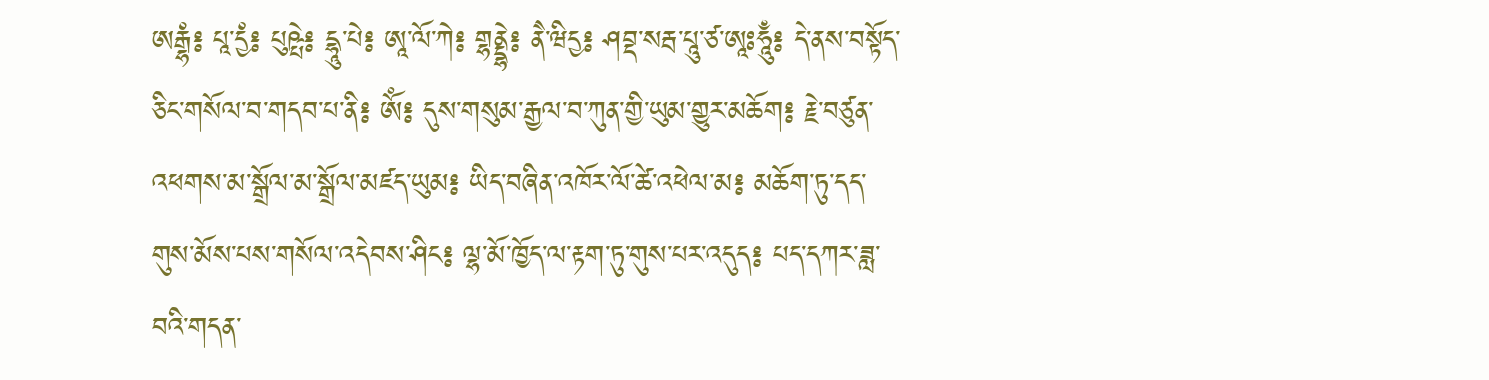ཨརྒྷཾ༔ པཱ་དྱཾ༔ པུཥྤེ༔ དྷཱུ་པེ༔ ཨཱ་ལོ་ཀེ༔ གྷནྡྷེ༔ ནཻ་ཝིདྱ༔ ཤབྡ་སརྦ་པཱུ་ཙ་ཨཱཿཧཱུྃ༔ དེ་ནས་བསྟོད་ཅིང་གསོལ་བ་གདབ་པ་ནི༔ ཨོཾ༔ དུས་གསུམ་རྒྱལ་བ་ཀུན་གྱི་ཡུམ་གྱུར་མཆོག༔ རྗེ་བཙུན་འཕགས་མ་སྒྲོལ་མ་སྒྲོལ་མཛད་ཡུམ༔ ཡིད་བཞིན་འཁོར་ལོ་ཚེ་འཕེལ་མ༔ མཆོག་ཏུ་དད་གུས་མོས་པས་གསོལ་འདེབས་ཤིང༔ ལྷ་མོ་ཁྱོད་ལ་རྟག་ཏུ་གུས་པར་འདུད༔ པད་དཀར་ཟླ་བའི་གདན་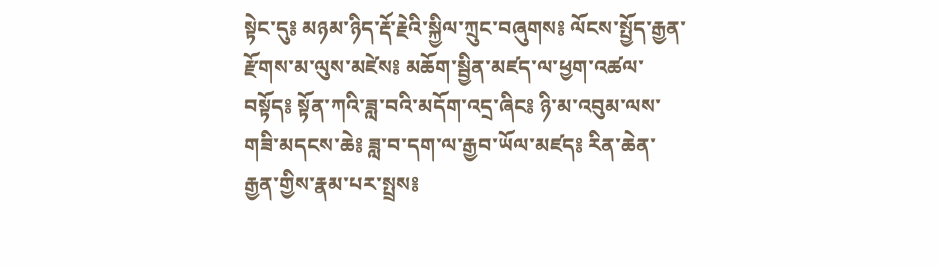སྟེང་དུ༔ མཉམ་ཉིད་རྡོ་རྗེའི་སྐྱིལ་ཀྲུང་བཞུགས༔ ལོངས་སྤྱོད་རྒྱན་རྫོགས་མ་ལུས་མཛེས༔ མཆོག་སྦྱིན་མཛད་ལ་ཕྱག་འཚལ་བསྟོད༔ སྟོན་ཀའི་ཟླ་བའི་མདོག་འདྲ་ཞིང༔ ཉི་མ་འབུམ་ལས་གཟི་མདངས་ཆེ༔ ཟླ་བ་དག་ལ་རྒྱབ་ཡོལ་མཛད༔ རིན་ཆེན་རྒྱན་གྱིས་རྣམ་པར་སྤྲས༔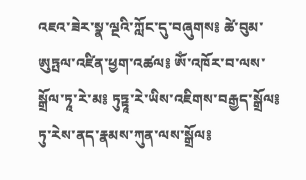འཇའ་ཟེར་སྣ་ལྔའི་ཀློང་དུ་བཞུགས༔ ཚེ་བུམ་ཨུཏྤལ་འཛིན་ཕྱག་འཚལ༔ ཨོཾ་འཁོར་བ་ལས་སྒྲོལ་ཏཱ་རེ་མ༔ ཏུཏྟཱ་རེ་ཡིས་འཇིགས་བརྒྱད་སྒྲོལ༔ ཏུ་རེས་ནད་རྣམས་ཀུན་ལས་སྒྲོལ༔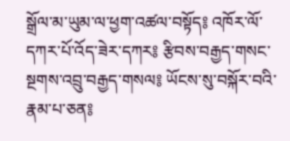སྒྲོལ་མ་ཡུམ་ལ་ཕྱག་འཚལ་བསྟོད༔ འཁོར་ལོ་དཀར་པོ་འོད་ཟེར་དཀར༔ རྩིབས་བརྒྱད་གསང་སྔགས་འབྲུ་བརྒྱད་གསལ༔ ཡོངས་སུ་བསྐོར་བའི་རྣམ་པ་ཅན༔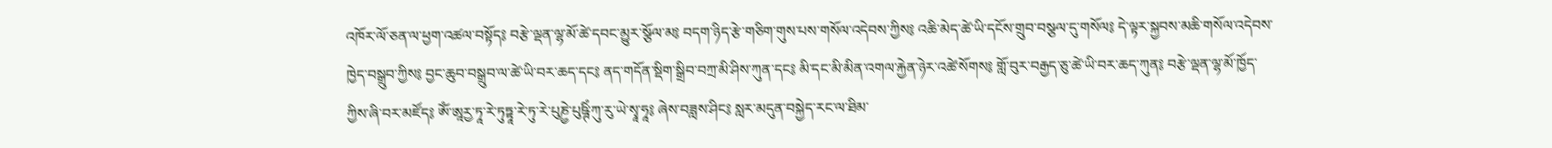འཁོར་ལོ་ཅན་ལ་ཕྱག་འཚལ་བསྟོད༔ བརྩེ་ལྡན་ལྷ་མོ་ཚེ་དབང་མྱུར་སྩོལ་མ༔ བདག་ཉིད་རྩེ་གཅིག་གུས་པས་གསོལ་འདེབས་ཀྱིས༔ འཆི་མེད་ཚེ་ཡི་དངོས་གྲུབ་བསྩལ་དུ་གསོལ༔ དེ་ལྟར་སྐྱབས་མཆི་གསོལ་འདེབས་ཁྱེད་བསྒྲུབ་ཀྱིས༔ བྱང་ཆུབ་བསྒྲུབ་ལ་ཚེ་ཡི་བར་ཆད་དང༔ ནད་གདོན་སྡིག་སྒྲིབ་བཀྲ་མི་ཤིས་ཀུན་དང༔ མི་དང་མི་མིན་འགལ་རྐྱེན་ཉེར་འཚེ་སོགས༔ གློ་བུར་བརྒྱད་ཅུ་ཚེ་ཡི་བར་ཆད་ཀུན༔ བརྩེ་ལྡན་ལྷ་མོ་ཁྱོད་ཀྱིས་ཞི་བར་མཛོད༔ ཨོཾ་ཨཱརྱ་ཏཱ་རེ་ཏུཏྟཱ་རེ་ཏུ་རེ་པུཎྱེ་པུཥྚིཾ་ཀུ་རུ་ཡེ་སྭཱ་ཧཱ༔ ཞེས་བཟླས་ཤིང༔ སླར་མདུན་བསྐྱེད་རང་ལ་ཐིམ་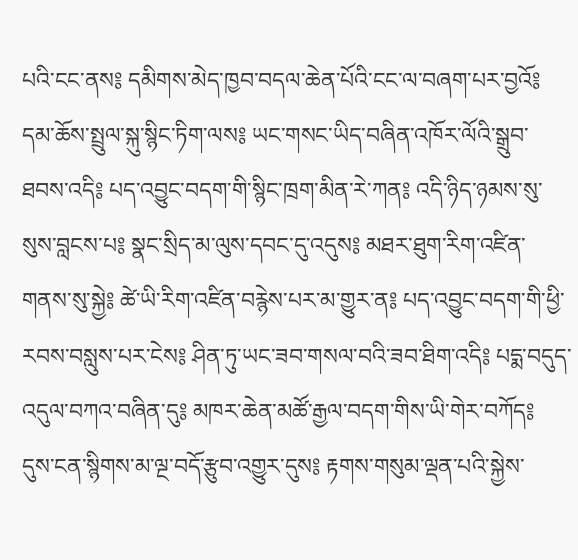པའི་ངང་ནས༔ དམིགས་མེད་ཁྱབ་བདལ་ཆེན་པོའི་ངང་ལ་བཞག་པར་བྱའོ༔ དམ་ཆོས་སྤྲུལ་སྐུ་སྙིང་ཏིག་ལས༔ ཡང་གསང་ཡིད་བཞིན་འཁོར་ལོའི་སྒྲུབ་ཐབས་འདི༔ པད་འབྱུང་བདག་གི་སྙིང་ཁྲག་མིན་རེ་ཀན༔ འདི་ཉིད་ཉམས་སུ་སུས་བླངས་པ༔ སྣང་སྲིད་མ་ལུས་དབང་དུ་འདུས༔ མཐར་ཐུག་རིག་འཛིན་གནས་སུ་སྐྱེ༔ ཚེ་ཡི་རིག་འཛིན་བརྙེས་པར་མ་གྱུར་ན༔ པད་འབྱུང་བདག་གི་ཕྱི་རབས་བསླུས་པར་ངེས༔ ཤིན་ཏུ་ཡང་ཟབ་གསལ་བའི་ཟབ་ཐིག་འདི༔ པདྨ་བདུད་འདུལ་བཀའ་བཞིན་དུ༔ མཁར་ཆེན་མཚོ་རྒྱལ་བདག་གིས་ཡི་གེར་བཀོད༔ དུས་ངན་སྙིགས་མ་ལྔ་བདོ་རྩུབ་འགྱུར་དུས༔ རྟགས་གསུམ་ལྡན་པའི་སྐྱེས་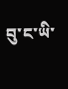བུ་ང་ཡི་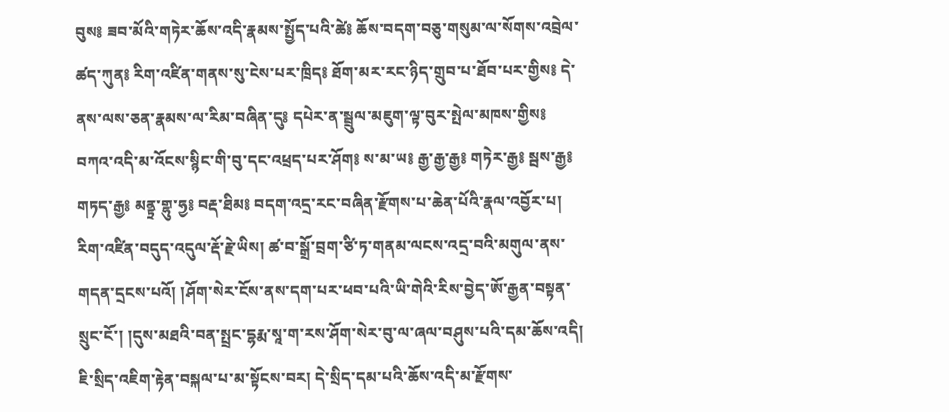བུས༔ ཟབ་མོའི་གཏེར་ཆོས་འདི་རྣམས་སྤྱོད་པའི་ཚེ༔ ཆོས་བདག་བཅུ་གསུམ་ལ་སོགས་འབྲེལ་ཚད་ཀུན༔ རིག་འཛིན་གནས་སུ་ངེས་པར་ཁྲིད༔ ཐོག་མར་རང་ཉིད་གྲུབ་པ་ཐོབ་པར་གྱིས༔ དེ་ནས་ལས་ཅན་རྣམས་ལ་རིམ་བཞིན་དུ༔ དཔེར་ན་སྦྲུལ་མཇུག་ལྟ་བུར་སྤེལ་མཁས་གྱིས༔ བཀའ་འདི་མ་འོངས་སྙིང་གི་བུ་དང་འཕྲད་པར་ཤོག༔ ས་མ་ཡ༔ རྒྱ་རྒྱ་རྒྱ༔ གཏེར་རྒྱ༔ སྦས་རྒྱ༔ གཏད་རྒྱ༔ མནྟྲ་གྷུ་ཧྱ༔ བརྡ་ཐིམ༔ བདག་འདྲ་རང་བཞིན་རྫོགས་པ་ཆེན་པོའི་རྣལ་འབྱོར་པ། རིག་འཛིན་བདུད་འདུལ་རྡོ་རྗེ་ཡིས། ཚ་བ་སྒྲོ་བྲག་ཙི་ཏ་གནམ་ལངས་འདྲ་བའི་མགུལ་ནས་གདན་དྲངས་པའོ། །ཤོག་སེར་ངོས་ནས་དག་པར་ཕབ་པའི་ཡི་གེའི་རིས་བྱེད་ཨོ་རྒྱན་བསྟན་སྲུང་ངོ་། །དུས་མཐའི་བན་སྤྲང་དྷརྨ་སཱ་ག་རས་ཤོག་སེར་བུ་ལ་ཞལ་བཤུས་པའི་དམ་ཆོས་འདི། ཇི་སྲིད་འཇིག་རྟེན་བསྐལ་པ་མ་སྟོངས་བར། དེ་སྲིད་དམ་པའི་ཆོས་འདི་མ་རྫོགས་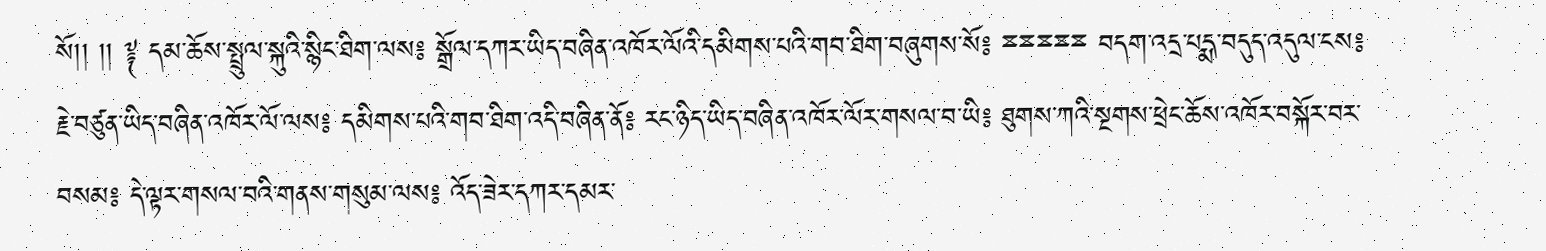སོ།། །། ༈ དམ་ཆོས་སྤྲུལ་སྐུའི་སྙིང་ཐིག་ལས༔ སྒྲོལ་དཀར་ཡིད་བཞིན་འཁོར་ལོའི་དམིགས་པའི་གབ་ཐིག་བཞུགས་སོ༔ ྈྈྈྈྈ བདག་འདྲ་པདྨ་བདུད་འདུལ་ངས༔ རྗེ་བཙུན་ཡིད་བཞིན་འཁོར་ལོ་ལས༔ དམིགས་པའི་གབ་ཐིག་འདི་བཞིན་ནོ༔ རང་ཉིད་ཡིད་བཞིན་འཁོར་ལོར་གསལ་བ་ཡི༔ ཐུགས་ཀའི་སྔགས་ཕྲེང་ཆོས་འཁོར་བསྐོར་བར་བསམ༔ དེ་ལྟར་གསལ་བའི་གནས་གསུམ་ལས༔ འོད་ཟེར་དཀར་དམར་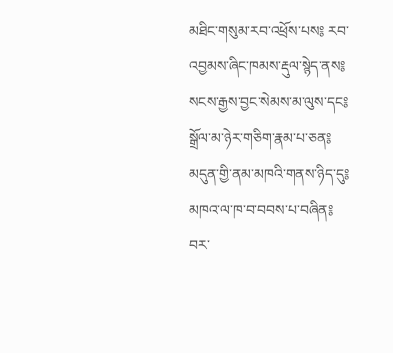མཐིང་གསུམ་རབ་འཕྲོས་པས༔ རབ་འབྱམས་ཞིང་ཁམས་རྡུལ་སྙེད་ནས༔ སངས་རྒྱས་བྱང་སེམས་མ་ལུས་དང༔ སྒྲོལ་མ་ཉེར་གཅིག་རྣམ་པ་ཅན༔ མདུན་གྱི་ནམ་མཁའི་གནས་ཉིད་དུ༔ མཁའ་ལ་ཁ་བ་བབས་པ་བཞིན༔ བར་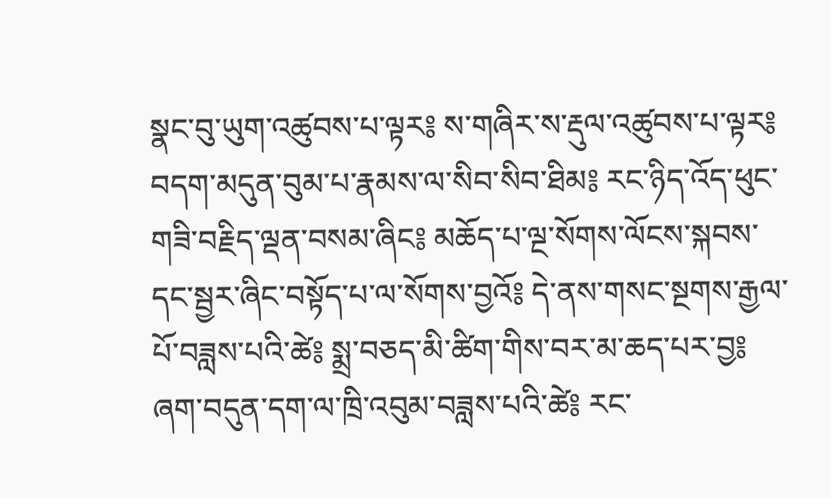སྣང་བུ་ཡུག་འཚུབས་པ་ལྟར༔ ས་གཞིར་ས་རྡུལ་འཚུབས་པ་ལྟར༔ བདག་མདུན་བུམ་པ་རྣམས་ལ་སིབ་སིབ་ཐིམ༔ རང་ཉིད་འོད་ཕུང་གཟི་བརྗིད་ལྡན་བསམ་ཞིང༔ མཆོད་པ་ལྔ་སོགས་ལོངས་སྐབས་དང་སྦྱར་ཞིང་བསྟོད་པ་ལ་སོགས་བྱའོ༔ དེ་ནས་གསང་སྔགས་རྒྱལ་པོ་བཟླས་པའི་ཚེ༔ སྨྲ་བཅད་མི་ཚིག་གིས་བར་མ་ཆད་པར་བྱ༔ ཞག་བདུན་དག་ལ་ཁྲི་འབུམ་བཟླས་པའི་ཚེ༔ རང་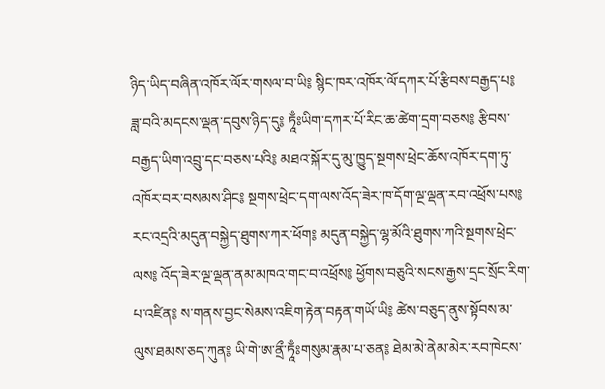ཉིད་ཡིད་བཞིན་འཁོར་ལོར་གསལ་བ་ཡི༔ སྙིང་ཁར་འཁོར་ལོ་དཀར་པོ་རྩིབས་བརྒྱད་པ༔ ཟླ་བའི་མདངས་ལྡན་དབུས་ཉིད་དུ༔ ཏཱྃཿཡིག་དཀར་པོ་རིང་ཆ་ཚེག་དྲག་བཅས༔ རྩིབས་བརྒྱད་ཡིག་འབྲུ་དང་བཅས་པའི༔ མཐའ་སྐོར་དུ་མུ་ཁྱུད་སྔགས་ཕྲེང་ཆོས་འཁོར་དག་ཏུ་འཁོར་བར་བསམས་ཤིང༔ སྔགས་ཕྲེང་དག་ལས་འོད་ཟེར་ཁ་དོག་ལྔ་ལྡན་རབ་འཕྲོས་པས༔ རང་འདྲའི་མདུན་བསྐྱེད་ཐུགས་ཀར་ཕོག༔ མདུན་བསྐྱེད་ལྷ་མོའི་ཐུགས་ཀའི་སྔགས་ཕྲེང་ལས༔ འོད་ཟེར་ལྔ་ལྡན་ནམ་མཁའ་གང་བ་འཕྲོས༔ ཕྱོགས་བཅུའི་སངས་རྒྱས་དྲང་སྲོང་རིག་པ་འཛིན༔ ས་གནས་བྱང་སེམས་འཇིག་རྟེན་བརྟན་གཡོ་ཡི༔ ཚེས་བཅུད་ནུས་སྟོབས་མ་ལུས་ཐམས་ཅད་ཀུན༔ ཡི་གེ་ཨ་ནྲྀ་ཏཱྃཿགསུམ་རྣམ་པ་ཅན༔ ཐེམ་མེ་ནེམ་མེར་རབ་ཁེངས་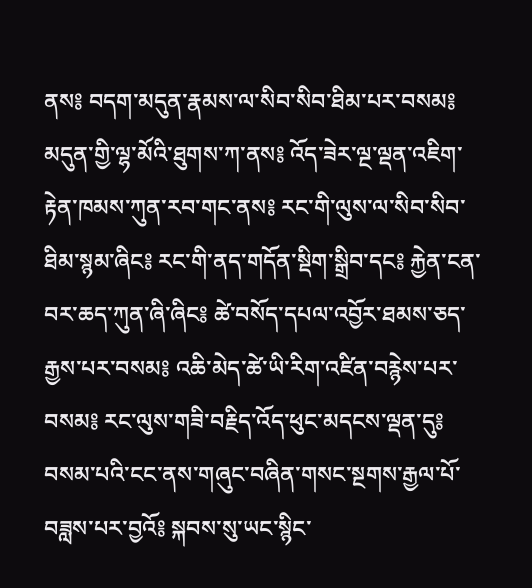ནས༔ བདག་མདུན་རྣམས་ལ་སིབ་སིབ་ཐིམ་པར་བསམ༔ མདུན་གྱི་ལྷ་མོའི་ཐུགས་ཀ་ནས༔ འོད་ཟེར་ལྔ་ལྡན་འཇིག་རྟེན་ཁམས་ཀུན་རབ་གང་ནས༔ རང་གི་ལུས་ལ་སིབ་སིབ་ཐིམ་སྙམ་ཞིང༔ རང་གི་ནད་གདོན་སྡིག་སྒྲིབ་དང༔ རྐྱེན་ངན་བར་ཆད་ཀུན་ཞི་ཞིང༔ ཚེ་བསོད་དཔལ་འབྱོར་ཐམས་ཅད་རྒྱས་པར་བསམ༔ འཆི་མེད་ཚེ་ཡི་རིག་འཛིན་བརྙེས་པར་བསམ༔ རང་ལུས་གཟི་བརྗིད་འོད་ཕུང་མདངས་ལྡན་དུ༔ བསམ་པའི་ངང་ནས་གཞུང་བཞིན་གསང་སྔགས་རྒྱལ་པོ་བཟླས་པར་བྱའོ༔ སྐབས་སུ་ཡང་སྙིང་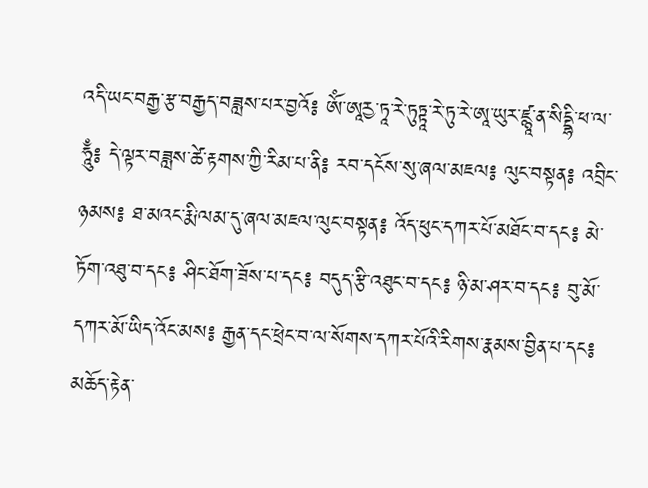འདི་ཡང་བརྒྱ་རྩ་བརྒྱད་བཟླས་པར་བྱའོ༔ ཨོཾ་ཨཱརྱ་ཏཱ་རེ་ཏུཏྟཱ་རེ་ཏུ་རེ་ཨཱ་ཡུར་ཛྙཱ་ན་སིདྡྷི་ཕ་ལ་ཧཱུྃ༔ དེ་ལྟར་བཟླས་ཚེ་རྟགས་ཀྱི་རིམ་པ་ནི༔ རབ་དངོས་སུ་ཞལ་མཇལ༔ ལུང་བསྟན༔ འབྲིང་ཉམས༔ ཐ་མའང་རྨི་ལམ་དུ་ཞལ་མཇལ་ལུང་བསྟན༔ འོད་ཕུང་དཀར་པོ་མཐོང་བ་དང༔ མེ་ཏོག་འཐུ་བ་དང༔ ཤིང་ཐོག་ཟོས་པ་དང༔ བདུད་རྩི་འཐུང་བ་དང༔ ཉི་མ་ཤར་བ་དང༔ བུ་མོ་དཀར་མོ་ཡིད་འོང་མས༔ རྒྱན་དང་ཕྲེང་བ་ལ་སོགས་དཀར་པོའི་རིགས་རྣམས་བྱིན་པ་དང༔ མཆོད་རྟེན་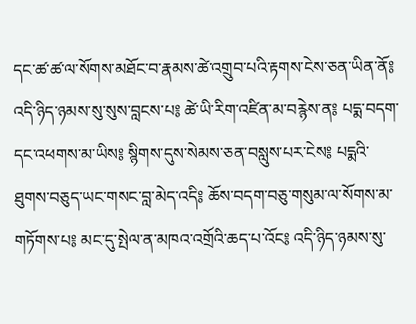དང་ཚ་ཚ་ལ་སོགས་མཐོང་བ་རྣམས་ཚེ་འགྲུབ་པའི་རྟགས་ངེས་ཅན་ཡིན་ནོ༔ འདི་ཉིད་ཉམས་སུ་སུས་བླངས་པ༔ ཚེ་ཡི་རིག་འཛིན་མ་བརྙེས་ན༔ པདྨ་བདག་དང་འཕགས་མ་ཡིས༔ སྙིགས་དུས་སེམས་ཅན་བསླུས་པར་ངེས༔ པདྨའི་ཐུགས་བཅུད་ཡང་གསང་བླ་མེད་འདི༔ ཆོས་བདག་བཅུ་གསུམ་ལ་སོགས་མ་གཏོགས་པ༔ མང་དུ་སྤེལ་ན་མཁའ་འགྲོའི་ཆད་པ་འོང༔ འདི་ཉིད་ཉམས་སུ་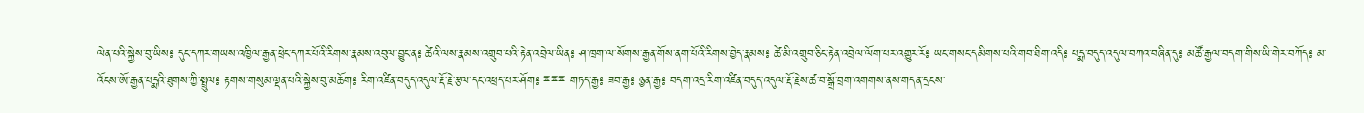ལེན་པའི་སྐྱེས་བུ་ཡིས༔ དུང་དཀར་གཡས་འཁྱིལ་རྒྱན་ཕྲེང་དཀར་པོའི་རིགས་རྣམས་འབུལ་བྱུང་ན༔ ཚེའི་ལས་རྣམས་འགྲུབ་པའི་རྟེན་འབྲེལ་ཡིན༔ ཤ་ཁྲག་ལ་སོགས་རྒྱན་གོས་ནག་པོའི་རིགས་བྱེད་རྣམས༔ ཚེ་མི་འགྲུབ་ཅིང་རྟེན་འབྲེལ་ལོག་པར་འགྱུར་རོ༔ ཡང་གསང་དམིགས་པའི་གབ་ཐིག་འདི༔ པདྨ་བདུད་འདུལ་བཀའ་བཞིན་དུ༔ མཚོ་རྒྱལ་བདག་གིས་ཡི་གེར་བཀོད༔ མ་འོངས་ཨོ་རྒྱན་པདྨའི་ཐུགས་ཀྱི་སྤྲུལ༔ རྟགས་གསུམ་ལྡན་པའི་སྐྱེས་བུ་མཆོག༔ རིག་འཛིན་བདུད་འདུལ་རྡོ་རྗེ་རྩལ་དང་འཕྲད་པར་ཤོག༔ ྈྈྈ གཏད་རྒྱ༔ ཟབ་རྒྱ༔ ཉྱན་རྒྱ༔ བདག་འདྲ་རིག་འཛིན་བདུད་འདུལ་རྡོ་རྗེས་ཚ་བ་སྒྲོ་བྲག་འགགས་ནས་གདན་དྲངས་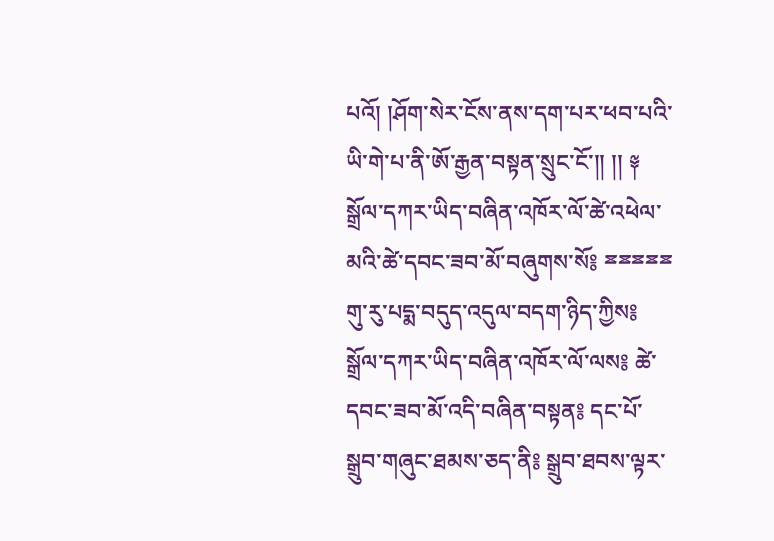པའོ། །ཤོག་སེར་ངོས་ནས་དག་པར་ཕབ་པའི་ཡི་གེ་པ་ནི་ཨོ་རྒྱན་བསྟན་སྲུང་ངོ་།། །། ༈ སྒྲོལ་དཀར་ཡིད་བཞིན་འཁོར་ལོ་ཚེ་འཕེལ་མའི་ཚེ་དབང་ཟབ་མོ་བཞུགས་སོ༔ ྈྈྈྈྈ གུ་རུ་པདྨ་བདུད་འདུལ་བདག་ཉིད་ཀྱིས༔ སྒྲོལ་དཀར་ཡིད་བཞིན་འཁོར་ལོ་ལས༔ ཚེ་དབང་ཟབ་མོ་འདི་བཞིན་བསྟན༔ དང་པོ་སྒྲུབ་གཞུང་ཐམས་ཅད་ནི༔ སྒྲུབ་ཐབས་ལྟར་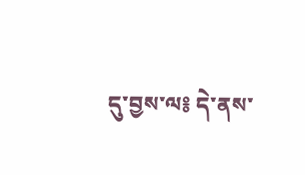དུ་བྱས་ལ༔ དེ་ནས་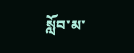སློབ་མ་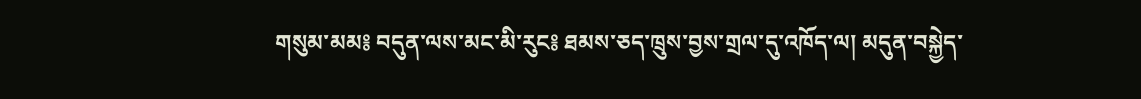གསུམ་མམ༔ བདུན་ལས་མང་མི་རུང༔ ཐམས་ཅད་ཁྲུས་བྱས་གྲལ་དུ་འཁོད་ལ། མདུན་བསྐྱེད་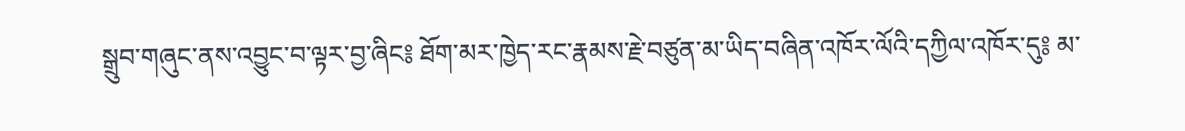སྒྲུབ་གཞུང་ནས་འབྱུང་བ་ལྟར་བྱ་ཞིང༔ ཐོག་མར་ཁྱེད་རང་རྣམས་རྗེ་བཙུན་མ་ཡིད་བཞིན་འཁོར་ལོའི་དཀྱིལ་འཁོར་དུ༔ མ་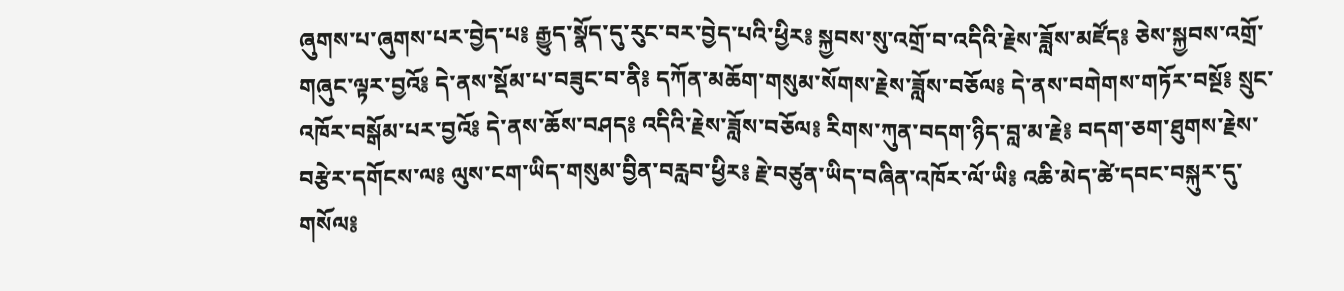ཞུགས་པ་ཞུགས་པར་བྱེད་པ༔ རྒྱུད་སྣོད་དུ་རུང་བར་བྱེད་པའི་ཕྱིར༔ སྐྱབས་སུ་འགྲོ་བ་འདིའི་རྗེས་ཟློས་མཛོད༔ ཅེས་སྐྱབས་འགྲོ་གཞུང་ལྟར་བྱའོ༔ དེ་ནས་སྡོམ་པ་བཟུང་བ་ནི༔ དཀོན་མཆོག་གསུམ་སོགས་རྗེས་ཟློས་བཅོལ༔ དེ་ནས་བགེགས་གཏོར་བསྔོ༔ སྲུང་འཁོར་བསྒོམ་པར་བྱའོ༔ དེ་ནས་ཆོས་བཤད༔ འདིའི་རྗེས་ཟློས་བཅོལ༔ རིགས་ཀུན་བདག་ཉིད་བླ་མ་རྗེ༔ བདག་ཅག་ཐུགས་རྗེས་བརྩེར་དགོངས་ལ༔ ལུས་ངག་ཡིད་གསུམ་བྱིན་བརླབ་ཕྱིར༔ རྗེ་བཙུན་ཡིད་བཞིན་འཁོར་ལོ་ཡི༔ འཆི་མེད་ཚེ་དབང་བསྐུར་དུ་གསོལ༔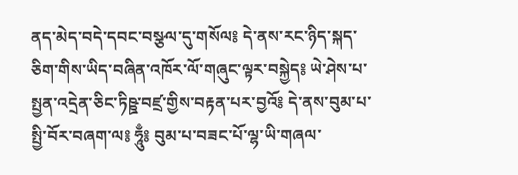ནད་མེད་བདེ་དབང་བསྩལ་དུ་གསོལ༔ དེ་ནས་རང་ཉིད་སྐད་ཅིག་གིས་ཡིད་བཞིན་འཁོར་ལོ་གཞུང་ལྟར་བསྐྱེད༔ ཡེ་ཤེས་པ་སྤྱན་འདྲེན་ཅིང་ཏིཥྛ་བཛྲ་གྱིས་བརྟན་པར་བྱའོ༔ དེ་ནས་བུམ་པ་སྤྱི་བོར་བཞག་ལ༔ ཧཱུྃ༔ བུམ་པ་བཟང་པོ་ལྷ་ཡི་གཞལ་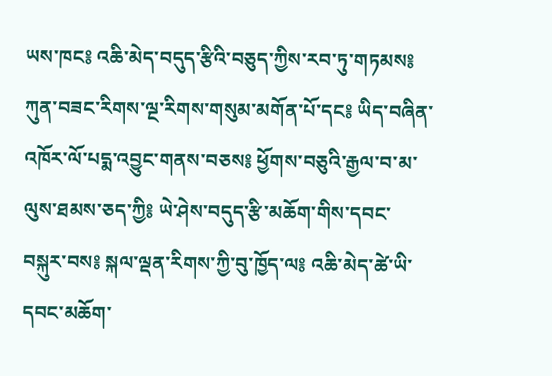ཡས་ཁང༔ འཆི་མེད་བདུད་རྩིའི་བཅུད་ཀྱིས་རབ་ཏུ་གཏམས༔ ཀུན་བཟང་རིགས་ལྔ་རིགས་གསུམ་མགོན་པོ་དང༔ ཡིད་བཞིན་འཁོར་ལོ་པདྨ་འབྱུང་གནས་བཅས༔ ཕྱོགས་བཅུའི་རྒྱལ་བ་མ་ལུས་ཐམས་ཅད་ཀྱི༔ ཡེ་ཤེས་བདུད་རྩི་མཆོག་གིས་དབང་བསྐུར་བས༔ སྐལ་ལྡན་རིགས་ཀྱི་བུ་ཁྱོད་ལ༔ འཆི་མེད་ཚེ་ཡི་དབང་མཆོག་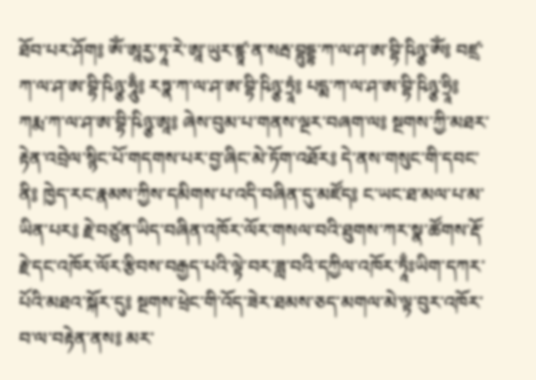ཐོབ་པར་ཤོག༔ ཨོཾ་ཨཱརྱ་ཏཱ་རེ་ཨཱ་ཡུར་ཛྙཱ་ན་སརྦ་བྷུདྡྷ་ཀ་ལ་ཤ་ཨ་བྷི་ཥིཉྩ་ཨོཾ༔ བཛྲ་ཀ་ལ་ཤ་ཨ་བྷི་ཥིཉྩ་ཧཱུྃ༔ རཏྣ་ཀ་ལ་ཤ་ཨ་བྷི་ཥིཉྩ་ཏྲཱཾ༔ པདྨ་ཀ་ལ་ཤ་ཨ་བྷི་ཥིཉྩ་ཧྲཱི༔ ཀརྨ་ཀ་ལ་ཤ་ཨ་བྷི་ཥིཉྩ་ཨཱ༔ ཞེས་བུམ་པ་གནས་ལྔར་བཞག་ལ༔ སྔགས་ཀྱི་མཐར་རྟེན་འབྲེལ་སྙིང་པོ་གདགས་པར་བྱ་ཞིང་མེ་ཏོག་འཐོར༔ དེ་ནས་གསུང་གི་དབང་ནི༔ ཁྱེད་རང་རྣམས་ཀྱིས་དམིགས་པ་འདི་བཞིན་དུ་མཛོད༔ ང་ཡང་ཐ་མལ་པ་མ་ཡིན་པར༔ རྗེ་བཙུན་ཡིད་བཞིན་འཁོར་ལོར་གསལ་བའི་ཐུགས་ཀར་སྣ་ཚོགས་རྡོ་རྗེ་དང་འཁོར་ལོར་རྩིབས་བརྒྱད་པའི་ལྟེ་བར་ཟླ་བའི་དཀྱིལ་འཁོར་ཏཱྃཿཡིག་དཀར་པོའི་མཐའ་སྐོར་དུ༔ སྔགས་ཕྲེང་གི་འོད་ཟེར་ཐམས་ཅད་མགལ་མེ་ལྟ་བུར་འཁོར་བ་ལ་བརྟེན་ནས༔ མར་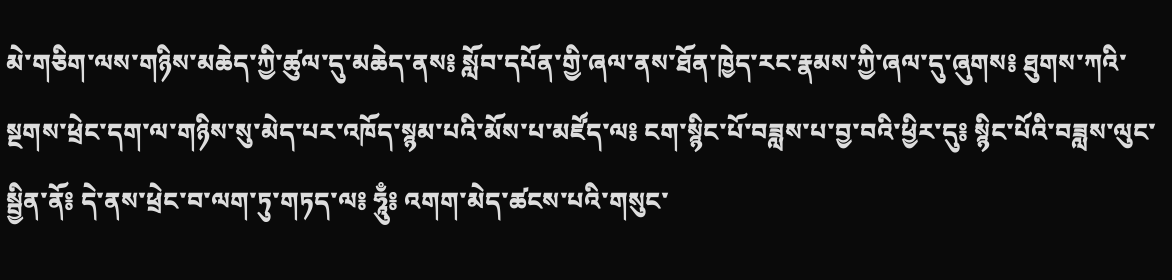མེ་གཅིག་ལས་གཉིས་མཆེད་ཀྱི་ཚུལ་དུ་མཆེད་ནས༔ སློབ་དཔོན་གྱི་ཞལ་ནས་ཐོན་ཁྱེད་རང་རྣམས་ཀྱི་ཞལ་དུ་ཞུགས༔ ཐུགས་ཀའི་སྔགས་ཕྲེང་དག་ལ་གཉིས་སུ་མེད་པར་འཁོད་སྙམ་པའི་མོས་པ་མཛོད་ལ༔ ངག་སྙིང་པོ་བཟླས་པ་བྱ་བའི་ཕྱིར་དུ༔ སྙིང་པོའི་བཟླས་ལུང་སྦྱིན་ནོ༔ དེ་ནས་ཕྲེང་བ་ལག་ཏུ་གཏད་ལ༔ ཧཱུྃ༔ འགག་མེད་ཚངས་པའི་གསུང་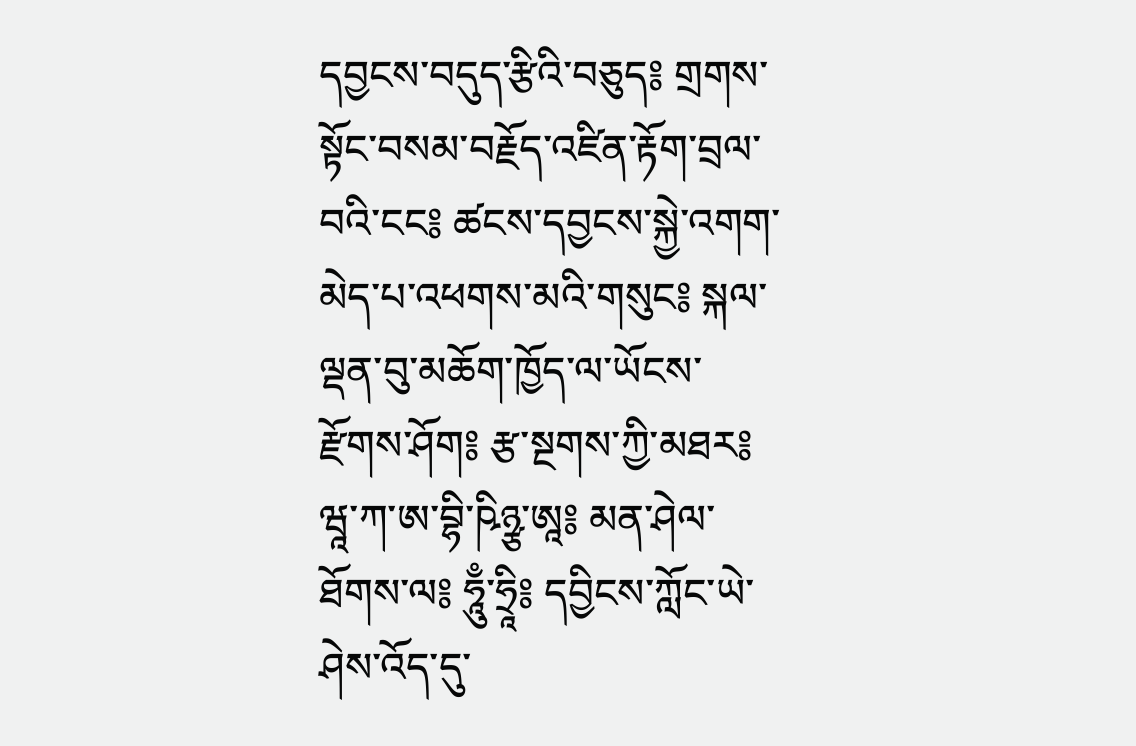དབྱངས་བདུད་རྩིའི་བཅུད༔ གྲགས་སྟོང་བསམ་བརྗོད་འཛིན་རྟོག་བྲལ་བའི་ངང༔ ཚངས་དབྱངས་སྐྱེ་འགག་མེད་པ་འཕགས་མའི་གསུང༔ སྐལ་ལྡན་བུ་མཆོག་ཁྱོད་ལ་ཡོངས་རྫོགས་ཤོག༔ རྩ་སྔགས་ཀྱི་མཐར༔ ཝཱ་ཀ་ཨ་བྷི་ཥིཉྩ་ཨཱ༔ མན་ཤེལ་ཐོགས་ལ༔ ཧཱུྃ་ཧྲཱི༔ དབྱིངས་ཀློང་ཡེ་ཤེས་འོད་དུ་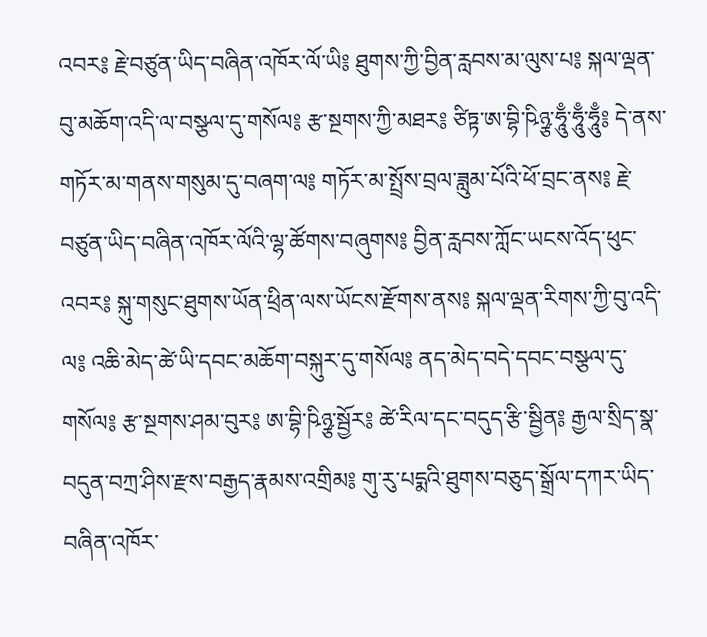འབར༔ རྗེ་བཙུན་ཡིད་བཞིན་འཁོར་ལོ་ཡི༔ ཐུགས་ཀྱི་བྱིན་རླབས་མ་ལུས་པ༔ སྐལ་ལྡན་བུ་མཆོག་འདི་ལ་བསྩལ་དུ་གསོལ༔ རྩ་སྔགས་ཀྱི་མཐར༔ ཙིཏྟ་ཨ་བྷི་ཥིཉྩ་ཧཱུྃ་ཧཱུྃ་ཧཱུྃ༔ དེ་ནས་གཏོར་མ་གནས་གསུམ་དུ་བཞག་ལ༔ གཏོར་མ་སྤྲོས་བྲལ་ཟླུམ་པོའི་ཕོ་བྲང་ནས༔ རྗེ་བཙུན་ཡིད་བཞིན་འཁོར་ལོའི་ལྷ་ཚོགས་བཞུགས༔ བྱིན་རླབས་ཀློང་ཡངས་འོད་ཕུང་འབར༔ སྐུ་གསུང་ཐུགས་ཡོན་ཕྲིན་ལས་ཡོངས་རྫོགས་ནས༔ སྐལ་ལྡན་རིགས་ཀྱི་བུ་འདི་ལ༔ འཆི་མེད་ཚེ་ཡི་དབང་མཆོག་བསྐུར་དུ་གསོལ༔ ནད་མེད་བདེ་དབང་བསྩལ་དུ་གསོལ༔ རྩ་སྔགས་ཤམ་བུར༔ ཨ་བྷི་ཥིཉྩ་སྦྱོར༔ ཚེ་རིལ་དང་བདུད་རྩི་སྦྱིན༔ རྒྱལ་སྲིད་སྣ་བདུན་བཀྲ་ཤིས་རྫས་བརྒྱད་རྣམས་འགྲིམ༔ གུ་རུ་པདྨའི་ཐུགས་བཅུད་སྒྲོལ་དཀར་ཡིད་བཞིན་འཁོར་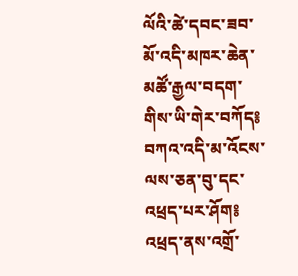ལོའི་ཚེ་དབང་ཟབ་མོ་འདི་མཁར་ཆེན་མཚོ་རྒྱལ་བདག་གིས་ཡི་གེར་བཀོད༔ བཀའ་འདི་མ་འོངས་ལས་ཅན་བུ་དང་འཕྲད་པར་ཤོག༔ འཕྲད་ནས་འགྲོ་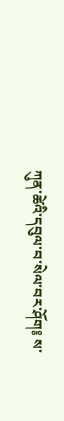ཀུན་ཚེའི་དབུལ་བ་སེལ་བར་ཤོག༔ ས་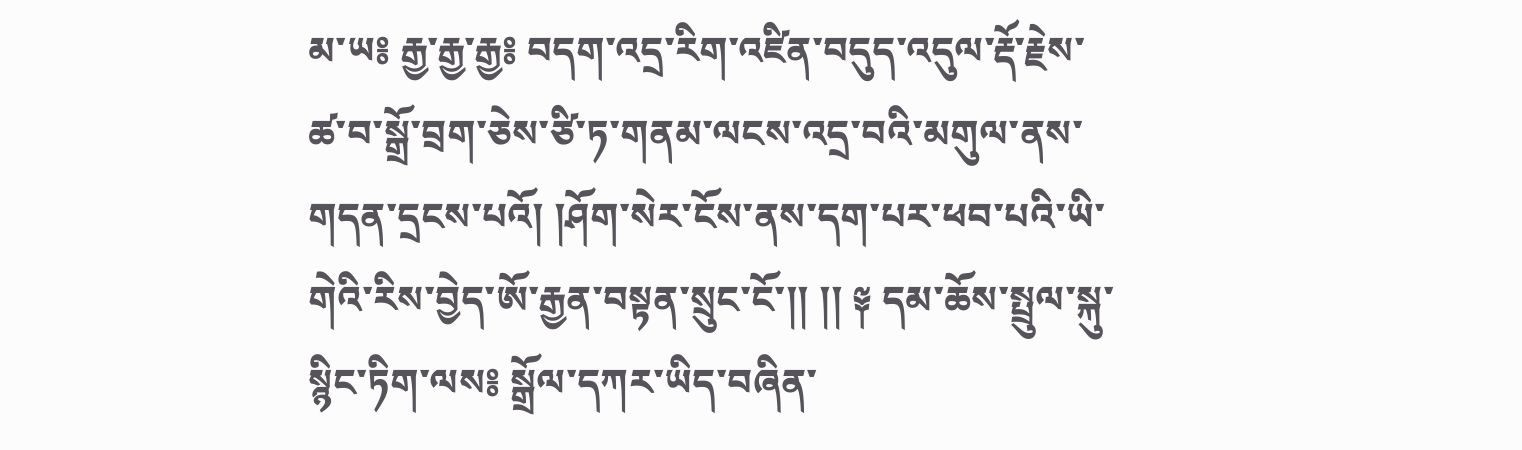མ་ཡ༔ རྒྱ་རྒྱ་རྒྱ༔ བདག་འདྲ་རིག་འཛིན་བདུད་འདུལ་རྡོ་རྗེས་ཚ་བ་སྒྲོ་བྲག་ཅེས་ཙི་ཏ་གནམ་ལངས་འདྲ་བའི་མགུལ་ནས་གདན་དྲངས་པའོ། །ཤོག་སེར་ངོས་ནས་དག་པར་ཕབ་པའི་ཡི་གེའི་རིས་བྱེད་ཨོ་རྒྱན་བསྟན་སྲུང་ངོ་།། །། ༈ དམ་ཆོས་སྤྲུལ་སྐུ་སྙིང་ཏིག་ལས༔ སྒྲོལ་དཀར་ཡིད་བཞིན་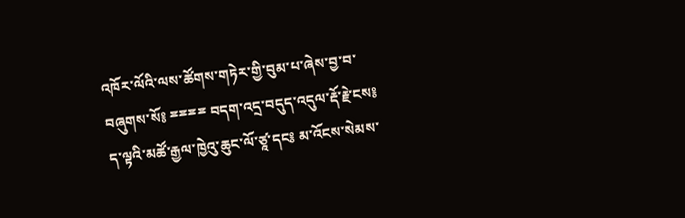འཁོར་ལོའི་ལས་ཚོགས་གཏེར་གྱི་བུམ་པ་ཞེས་བྱ་བ་བཞུགས་སོ༔ ྈྈྈྈ བདག་འདྲ་བདུད་འདུལ་རྡོ་རྗེ་ངས༔ ད་ལྟའི་མཚོ་རྒྱལ་ཁྱེའུ་ཆུང་ལོ་ཙཱ་དང༔ མ་འོངས་སེམས་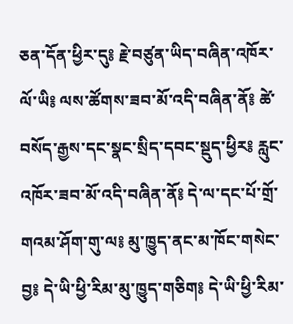ཅན་དོན་ཕྱིར་དུ༔ རྗེ་བཙུན་ཡིད་བཞིན་འཁོར་ལོ་ཡི༔ ལས་ཚོགས་ཟབ་མོ་འདི་བཞིན་ནོ༔ ཚེ་བསོད་རྒྱས་དང་སྣང་སྲིད་དབང་སྡུད་ཕྱིར༔ རླུང་འཁོར་ཟབ་མོ་འདི་བཞིན་ནོ༔ དེ་ལ་དང་པོ་གྲོ་གའམ་ཤོག་གུ་ལ༔ མུ་ཁྱུད་ནང་མ་ཁོང་གསེང་བྱ༔ དེ་ཡི་ཕྱི་རིམ་མུ་ཁྱུད་གཅིག༔ དེ་ཡི་ཕྱི་རིམ་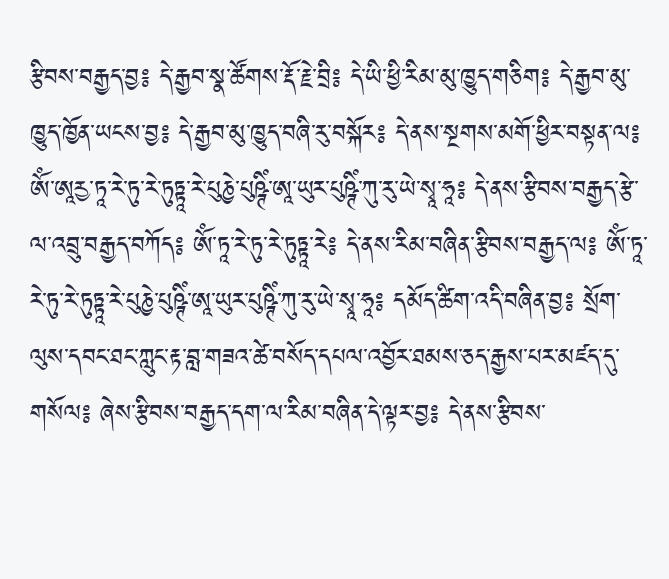རྩིབས་བརྒྱད་བྱ༔ དེ་རྒྱབ་སྣ་ཚོགས་རྡོ་རྗེ་བྲི༔ དེ་ཡི་ཕྱི་རིམ་མུ་ཁྱུད་གཅིག༔ དེ་རྒྱབ་མུ་ཁྱུད་ཁྱོན་ཡངས་བྱ༔ དེ་རྒྱབ་མུ་ཁྱུད་བཞི་རུ་བསྐོར༔ དེ་ནས་སྔགས་མགོ་ཕྱིར་བསྟན་ལ༔ ཨོཾ་ཨཱརྱ་ཏཱ་རེ་ཏུ་རེ་ཏུཏྟཱ་རེ་པུཎྱེ་པུཥྚིཾ་ཨཱ་ཡུར་པུཥྚིཾ་ཀུ་རུ་ཡེ་སྭཱ་ཧཱ༔ དེ་ནས་རྩིབས་བརྒྱད་རྩེ་ལ་འབྲུ་བརྒྱད་བཀོད༔ ཨོཾ་ཏཱ་རེ་ཏུ་རེ་ཏུཏྟཱ་རེ༔ དེ་ནས་རིམ་བཞིན་རྩིབས་བརྒྱད་ལ༔ ཨོཾ་ཏཱ་རེ་ཏུ་རེ་ཏུཏྟཱ་རེ་པུཎྱེ་པུཥྚིཾ་ཨཱ་ཡུར་པུཥྚིཾ་ཀུ་རུ་ཡེ་སྭཱ་ཧཱ༔ དམོད་ཚིག་འདི་བཞིན་བྱ༔ སྲོག་ལུས་དབང་ཐང་ཀླུང་རྟ་བླ་གཟའ་ཚེ་བསོད་དཔལ་འབྱོར་ཐམས་ཅད་རྒྱས་པར་མཛད་དུ་གསོལ༔ ཞེས་རྩིབས་བརྒྱད་དག་ལ་རིམ་བཞིན་དེ་ལྟར་བྱ༔ དེ་ནས་རྩིབས་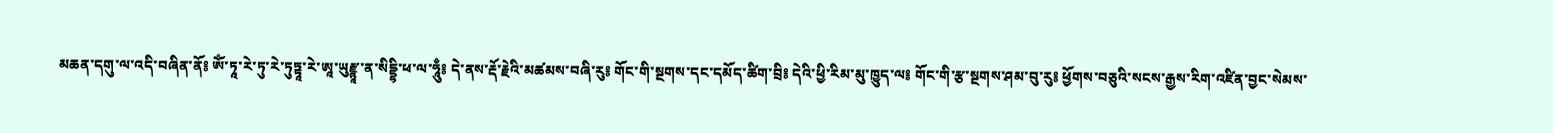མཆན་དགུ་ལ་འདི་བཞིན་ནོ༔ ཨོཾ་ཏཱ་རེ་ཏུ་རེ་ཏུཏྟཱ་རེ་ཨཱ་ཡུརྫྙཱ་ན་སིདྡྷི་ཕ་ལ་ཧཱུྃ༔ དེ་ནས་རྡོ་རྗེའི་མཚམས་བཞི་རུ༔ གོང་གི་སྔགས་དང་དམོད་ཚིག་བྲི༔ དེའི་ཕྱི་རིམ་མུ་ཁྱུད་ལ༔ གོང་གི་རྩ་སྔགས་ཤམ་བུ་རུ༔ ཕྱོགས་བཅུའི་སངས་རྒྱས་རིག་འཛིན་བྱང་སེམས་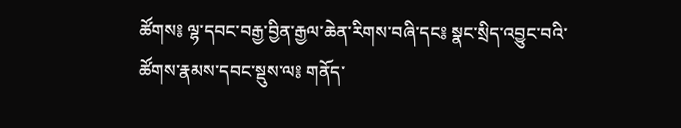ཚོགས༔ ལྷ་དབང་བརྒྱ་བྱིན་རྒྱལ་ཆེན་རིགས་བཞི་དང༔ སྣང་སྲིད་འབྱུང་བའི་ཚོགས་རྣམས་དབང་སྡུས་ལ༔ གནོད་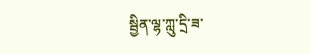སྦྱིན་ལྷ་ཀླུ་དྲི་ཟ་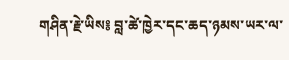གཤིན་རྗེ་ཡིས༔ བླ་ཚེ་ཁྱེར་དང་ཆད་ཉམས་ཡར་ལ་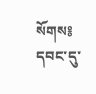སོགས༔ དབང་དུ་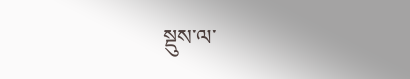སྡུས་ལ་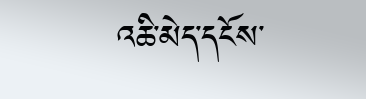འཆི་མེད་དངོས་